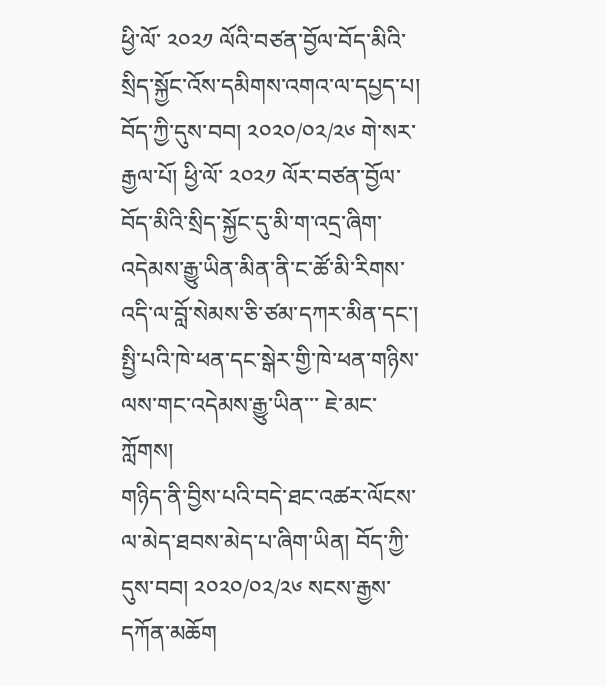ཕྱི་ལོ་ ༢༠༢༡ ལོའི་བཙན་བྱོལ་བོད་མིའི་སྲིད་སྐྱོང་འོས་དམིགས་འགའ་ལ་དཔྱད་པ། བོད་ཀྱི་དུས་བབ། ༢༠༢༠/༠༢/༢༦ གེ་སར་རྒྱལ་པོ། ཕྱི་ལོ་ ༢༠༢༡ ལོར་བཙན་བྱོལ་བོད་མིའི་སྲིད་སྐྱོང་དུ་མི་ག་འདྲ་ཞིག་འདེམས་རྒྱུ་ཡིན་མིན་ནི་ང་ཚོ་མི་རིགས་འདི་ལ་བློ་སེམས་ཅི་ཙམ་དཀར་མིན་དང་། སྤྱི་པའི་ཁེ་ཕན་དང་སྒེར་གྱི་ཁེ་ཕན་གཉིས་ལས་གང་འདེམས་རྒྱུ་ཡིན་་་ ཇེ་མང་ཀློགས།
གཉིད་ནི་བྱིས་པའི་བདེ་ཐང་འཚར་ལོངས་ལ་མེད་ཐབས་མེད་པ་ཞིག་ཡིན། བོད་ཀྱི་དུས་བབ། ༢༠༢༠/༠༢/༢༦ སངས་རྒྱས་དཀོན་མཆོག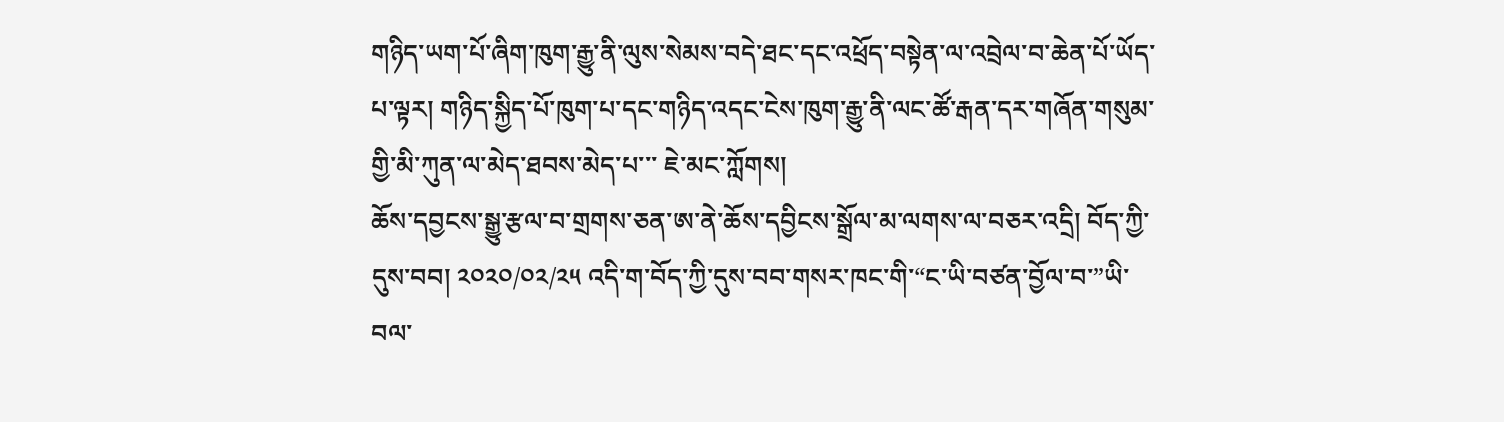གཉིད་ཡག་པོ་ཞིག་ཁུག་རྒྱུ་ནི་ལུས་སེམས་བདེ་ཐང་དང་འཕྲོད་བསྟེན་ལ་འབྲེལ་བ་ཆེན་པོ་ཡོད་པ་ལྟར། གཉིད་སྐྱིད་པོ་ཁུག་པ་དང་གཉིད་འདང་ངེས་ཁུག་རྒྱུ་ནི་ལང་ཚོ་རྒན་དར་གཞོན་གསུམ་གྱི་མི་ཀུན་ལ་མེད་ཐབས་མེད་པ་་་ ཇེ་མང་ཀློགས།
ཆོས་དབྱངས་སྒྱུ་རྩལ་བ་གྲགས་ཅན་ཨ་ནེ་ཆོས་དབྱིངས་སྒྲོལ་མ་ལགས་ལ་བཅར་འདྲི། བོད་ཀྱི་དུས་བབ། ༢༠༢༠/༠༢/༢༥ འདི་ག་བོད་ཀྱི་དུས་བབ་གསར་ཁང་གི་“ང་ཡི་བཙན་བྱོལ་བ་”ཡི་བལ་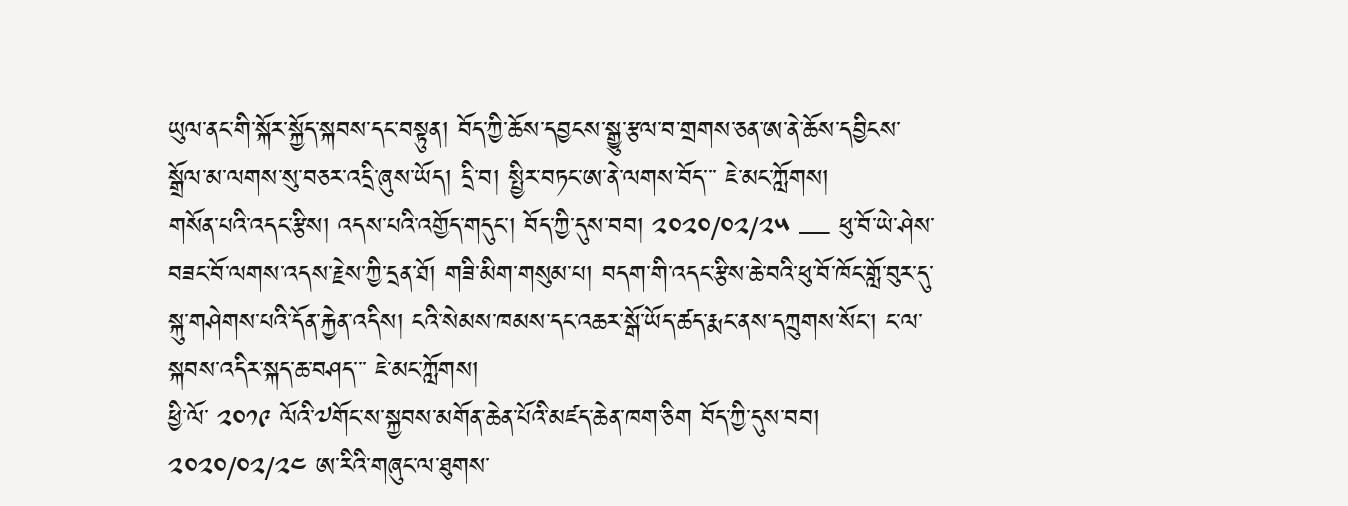ཡུལ་ནང་གི་སྐོར་སྐྱོད་སྐབས་དང་བསྟུན། བོད་ཀྱི་ཆོས་དབྱངས་སྒྱུ་རྩལ་བ་གྲགས་ཅན་ཨ་ནེ་ཆོས་དབྱིངས་སྒྲོལ་མ་ལགས་སུ་བཅར་འདྲི་ཞུས་ཡོད། དྲི་བ། སྤྱིར་བཏང་ཨ་ནེ་ལགས་བོད་་་ ཇེ་མང་ཀློགས།
གསོན་པའི་འདང་རྩིས། འདས་པའི་འགྱོད་གདུང་། བོད་ཀྱི་དུས་བབ། ༢༠༢༠/༠༢/༢༥ — ཕུ་བོ་ཡེ་ཤེས་བཟང་བོ་ལགས་འདས་རྗེས་ཀྱི་དྲན་ཐོ། གཟི་མིག་གསུམ་པ། བདག་གི་འདང་རྩིས་ཆེ་བའི་ཕུ་བོ་ཁོང་གློ་བུར་དུ་སྐུ་གཤེགས་པའི་དོན་རྐྱེན་འདིས། ངའི་སེམས་ཁམས་དང་འཆར་སྒོ་ཡོད་ཚད་རྨང་ནས་དཀྲུགས་སོང་། ང་ལ་སྐབས་འདིར་སྐད་ཆ་བཤད་་་ ཇེ་མང་ཀློགས།
ཕྱི་ལོ་ ༢༠༡༩ ལོའི་༧གོང་ས་སྐྱབས་མགོན་ཆེན་པོའི་མཛད་ཆེན་ཁག་ཅིག བོད་ཀྱི་དུས་བབ། ༢༠༢༠/༠༢/༢༤ ཨ་རིའི་གཞུང་ལ་ཐུགས་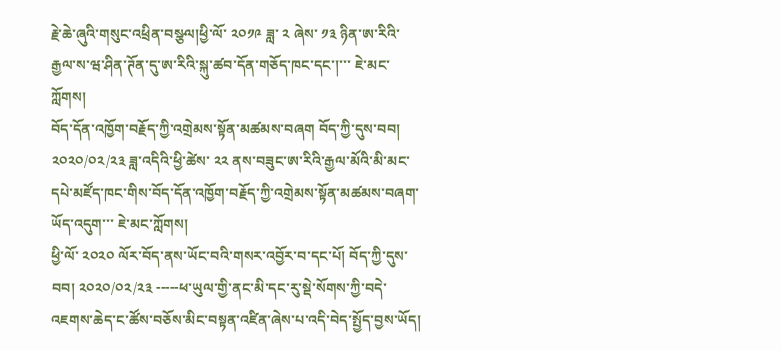རྗེ་ཆེ་ཞུའི་གསུང་འཕྲིན་བསྩལ།ཕྱི་ལོ་ ༢༠༡༩ ཟླ་ ༢ ཞེས་ ༡༣ ཉིན་ཨ་རིའི་རྒྱལ་ས་ཝ་ཤིན་ཊོན་དུ་ཨ་རིའི་སྐུ་ཚབ་དོན་གཅོད་ཁང་དང་།་་་ ཇེ་མང་ཀློགས།
བོད་དོན་འཁྱོག་བརྗོད་ཀྱི་འགྲེམས་སྟོན་མཚམས་བཞག བོད་ཀྱི་དུས་བབ། ༢༠༢༠/༠༢/༢༣ ཟླ་འདིའི་ཕྱི་ཚེས་ ༢༢ ནས་བཟུང་ཨ་རིའི་རྒྱལ་མོའི་མི་མང་དཔེ་མཛོད་ཁང་གིས་བོད་དོན་འཁྱོག་བརྗོད་ཀྱི་འགྲེམས་སྟོན་མཚམས་བཞག་ཡོད་འདུག་་་ ཇེ་མང་ཀློགས།
ཕྱི་ལོ་ ༢༠༢༠ ལོར་བོད་ནས་ཡོང་བའི་གསར་འབྱོར་བ་དང་པོ། བོད་ཀྱི་དུས་བབ། ༢༠༢༠/༠༢/༢༣ -----ཕ་ཡུལ་གྱི་ནང་མི་དང་རུ་སྡེ་སོགས་ཀྱི་བདེ་འཇགས་ཆེད་ང་ཚོས་བཅོས་མིང་བསྟན་འཛིན་ཞེས་པ་འདི་བེད་སྤྱོད་བྱས་ཡོད།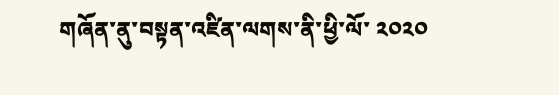གཞོན་ནུ་བསྟན་འཛིན་ལགས་ནི་ཕྱི་ལོ་ ༢༠༢༠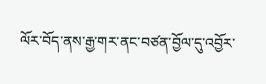ལོར་བོད་ནས་རྒྱ་གར་ནང་བཙན་བྱོལ་དུ་འབྱོར་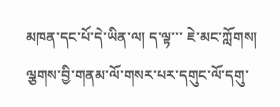མཁན་དང་པོ་དེ་ཡིན་ལ། ད་ལྟ་་་ ཇེ་མང་ཀློགས།
ལྕགས་བྱི་གནམ་ལོ་གསར་པར་དགུང་ལོ་དགུ་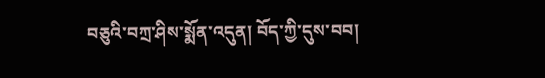བཅུའི་བཀྲ་ཤིས་སྨོན་འདུན། བོད་ཀྱི་དུས་བབ།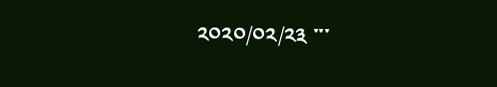༢༠༢༠/༠༢/༢༣ ་་་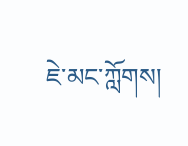ཇེ་མང་ཀློགས།